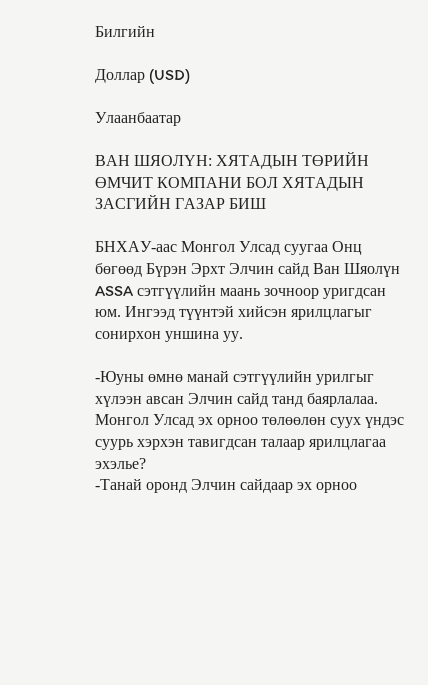Билгийн

Доллар (USD)

Улаанбаатар

ВАН ШЯОЛҮН: ХЯТАДЫН ТӨРИЙН ӨМЧИТ КОМПАНИ БОЛ ХЯТАДЫН ЗАСГИЙН ГАЗАР БИШ

БНХАУ-аас Монгол Улсад суугаа Онц бөгөөд Бүрэн Эрхт Элчин сайд Ван Шяолүн ASSA сэтгүүлийн маань зочноор уригдсан юм. Ингээд түүнтэй хийсэн ярилцлагыг сонирхон уншина уу.

-Юуны өмнө манай сэтгүүлийн урилгыг хүлээн авсан Элчин сайд танд баярлалаа. Монгол Улсад эх орноо төлөөлөн суух үндэс суурь хэрхэн тавигдсан талаар ярилцлагаа эхэлье?
-Танай оронд Элчин сайдаар эх орноо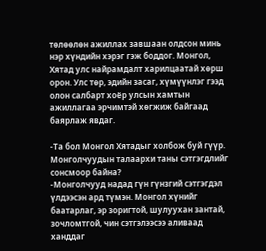төлөөлөн ажиллах завшаан олдсон минь нэр хүндийн хэрэг гэж боддог. Монгол, Хятад улс найрамдалт харилцаатай хөрш орон. Улс төр, эдийн засаг, хүмүүнлэг гээд олон салбарт хоёр улсын хамтын ажиллагаа эрчимтэй хөгжиж байгаад баярлаж явдаг.

-Та бол Монгол Хятадыг холбож буй гүүр. Монголчуудын талаархи таны сэтгэгдлийг сонсмоор байна?
-Монголчууд надад гүн гүнзгий сэтгэгдэл үлдээсэн ард түмэн. Монгол хүнийг баатарлаг, эр зоригтой, шулуухан зантай, зочломтгой, чин сэтгэлээсээ аливаад ханддаг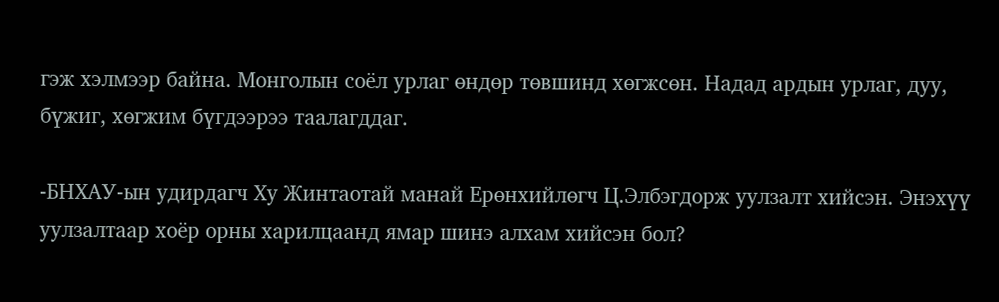гэж хэлмээр байна. Монголын соёл урлаг өндөр төвшинд хөгжсөн. Надад ардын урлаг, дуу, бүжиг, хөгжим бүгдээрээ таалагддаг.

-БНХАУ-ын удирдагч Ху Жинтаотай манай Ерөнхийлөгч Ц.Элбэгдорж уулзалт хийсэн. Энэхүү уулзалтаар хоёр орны харилцаанд ямар шинэ алхам хийсэн бол?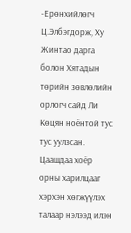-Ерөнхийлөгч Ц.Элбэгдорж, Ху Жинтао дарга болон Хятадын төрийн зөвлөлийн орлогч сайд Ли Көцян ноёнтой тус тус уулзсан. Цаашдаа хоёр орны харилцааг хэрхэн хөгжүүлэх талаар нэлээд илэн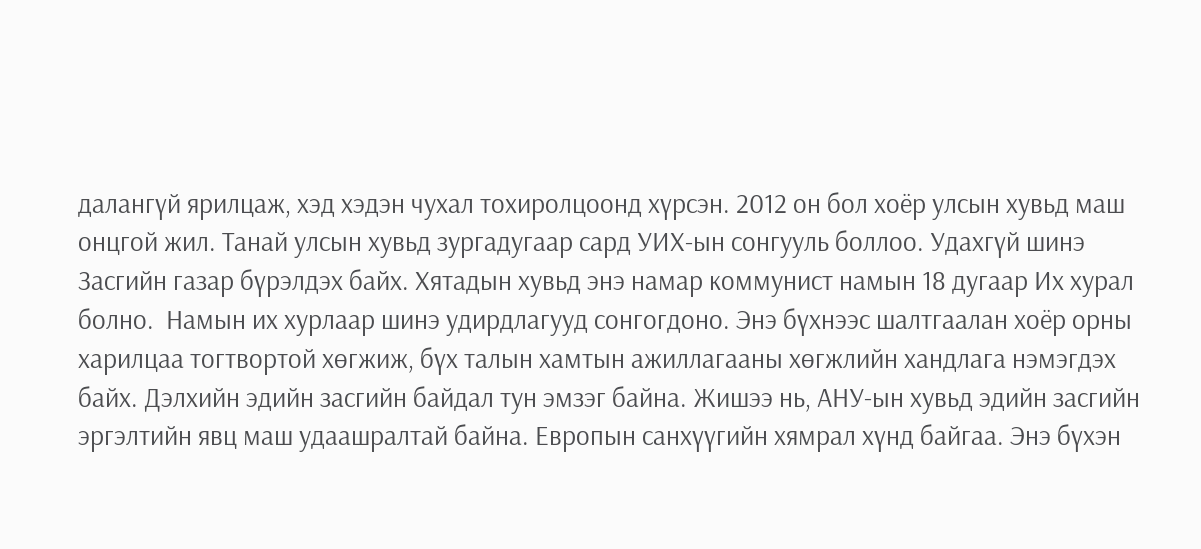далангүй ярилцаж, хэд хэдэн чухал тохиролцоонд хүрсэн. 2012 он бол хоёр улсын хувьд маш онцгой жил. Танай улсын хувьд зургадугаар сард УИХ-ын сонгууль боллоо. Удахгүй шинэ Засгийн газар бүрэлдэх байх. Хятадын хувьд энэ намар коммунист намын 18 дугаар Их хурал болно.  Намын их хурлаар шинэ удирдлагууд сонгогдоно. Энэ бүхнээс шалтгаалан хоёр орны харилцаа тогтвортой хөгжиж, бүх талын хамтын ажиллагааны хөгжлийн хандлага нэмэгдэх байх. Дэлхийн эдийн засгийн байдал тун эмзэг байна. Жишээ нь, АНУ-ын хувьд эдийн засгийн эргэлтийн явц маш удаашралтай байна. Европын санхүүгийн хямрал хүнд байгаа. Энэ бүхэн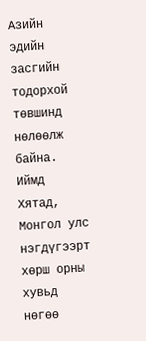Азийн эдийн засгийн тодорхой төвшинд нөлөөлж байна. Иймд Хятад, Монгол улс нэгдүгээрт хөрш орны хувьд нөгөө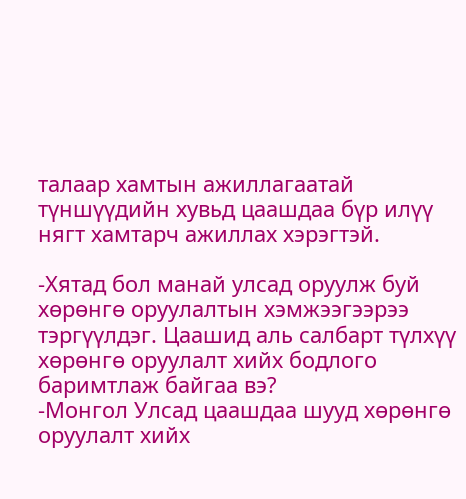талаар хамтын ажиллагаатай түншүүдийн хувьд цаашдаа бүр илүү нягт хамтарч ажиллах хэрэгтэй.

-Хятад бол манай улсад оруулж буй хөрөнгө оруулалтын хэмжээгээрээ тэргүүлдэг. Цаашид аль салбарт түлхүү хөрөнгө оруулалт хийх бодлого баримтлаж байгаа вэ?
-Монгол Улсад цаашдаа шууд хөрөнгө оруулалт хийх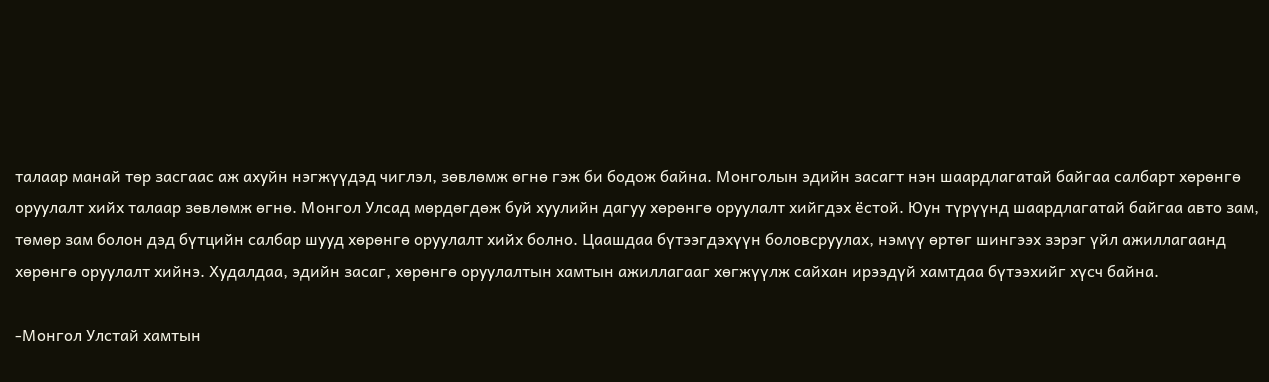талаар манай төр засгаас аж ахуйн нэгжүүдэд чиглэл, зөвлөмж өгнө гэж би бодож байна. Монголын эдийн засагт нэн шаардлагатай байгаа салбарт хөрөнгө оруулалт хийх талаар зөвлөмж өгнө. Монгол Улсад мөрдөгдөж буй хуулийн дагуу хөрөнгө оруулалт хийгдэх ёстой. Юун түрүүнд шаардлагатай байгаа авто зам, төмөр зам болон дэд бүтцийн салбар шууд хөрөнгө оруулалт хийх болно. Цаашдаа бүтээгдэхүүн боловсруулах, нэмүү өртөг шингээх зэрэг үйл ажиллагаанд хөрөнгө оруулалт хийнэ. Худалдаа, эдийн засаг, хөрөнгө оруулалтын хамтын ажиллагааг хөгжүүлж сайхан ирээдүй хамтдаа бүтээхийг хүсч байна.

-Монгол Улстай хамтын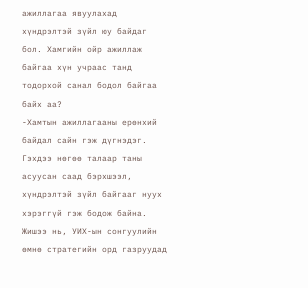ажиллагаа явуулахад хүндрэлтэй зүйл юу байдаг бол. Хамгийн ойр ажиллаж байгаа хүн учраас танд тодорхой санал бодол байгаа байх аа?
-Хамтын ажиллагааны ерөнхий байдал сайн гэж дүгнэдэг. Гэхдээ нөгөө талаар таны асуусан саад бэрхшээл, хүндрэлтэй зүйл байгааг нуух хэрэггүй гэж бодож байна. Жишээ нь, УИХ-ын сонгуулийн өмнө стратегийн орд газруудад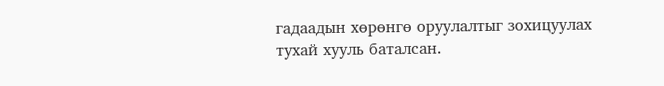гадаадын хөрөнгө оруулалтыг зохицуулах тухай хууль баталсан.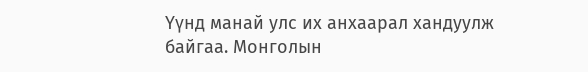Үүнд манай улс их анхаарал хандуулж байгаа. Монголын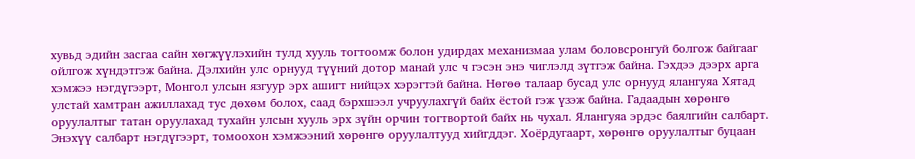хувьд эдийн засгаа сайн хөгжүүлэхийн тулд хууль тогтоомж болон удирдах механизмаа улам боловсронгуй болгож байгааг ойлгож хүндэтгэж байна. Дэлхийн улс орнууд түүний дотор манай улс ч гэсэн энэ чиглэлд зүтгэж байна. Гэхдээ дээрх арга хэмжээ нэгдүгээрт, Монгол улсын язгуур эрх ашигт нийцэх хэрэгтэй байна. Нөгөө талаар бусад улс орнууд ялангуяа Хятад улстай хамтран ажиллахад тус дөхөм болох, саад бэрхшээл учруулахгүй байх ёстой гэж үзэж байна. Гадаадын хөрөнгө оруулалтыг татан оруулахад тухайн улсын хууль эрх зүйн орчин тогтвортой байх нь чухал. Ялангуяа эрдэс баялгийн салбарт. Энэхүү салбарт нэгдүгээрт, томоохон хэмжээний хөрөнгө оруулалтууд хийгддэг. Хоёрдугаарт, хөрөнгө оруулалтыг буцаан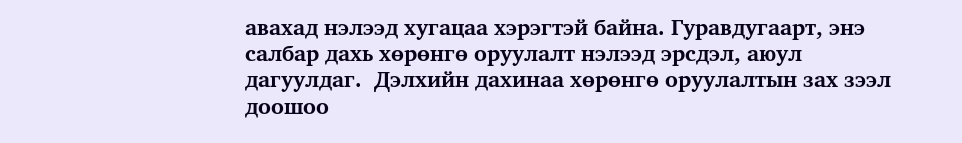авахад нэлээд хугацаа хэрэгтэй байна. Гуравдугаарт, энэ салбар дахь хөрөнгө оруулалт нэлээд эрсдэл, аюул дагуулдаг.  Дэлхийн дахинаа хөрөнгө оруулалтын зах зээл доошоо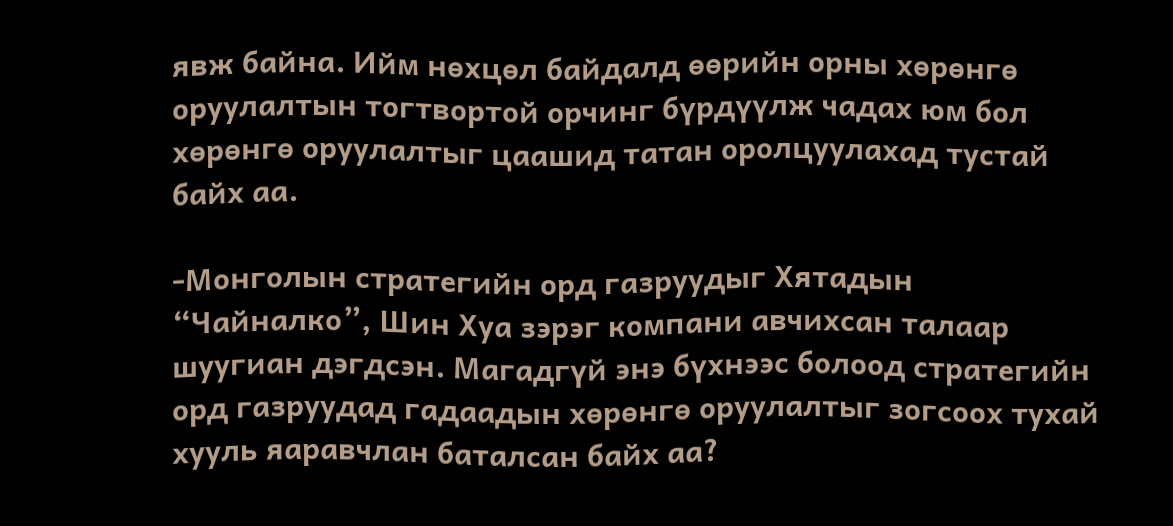явж байна. Ийм нөхцөл байдалд өөрийн орны хөрөнгө оруулалтын тогтвортой орчинг бүрдүүлж чадах юм бол хөрөнгө оруулалтыг цаашид татан оролцуулахад тустай байх аа.

-Монголын стратегийн орд газруудыг Хятадын “Чайналко”, Шин Хуа зэрэг компани авчихсан талаар шуугиан дэгдсэн. Магадгүй энэ бүхнээс болоод стратегийн орд газруудад гадаадын хөрөнгө оруулалтыг зогсоох тухай хууль яаравчлан баталсан байх аа?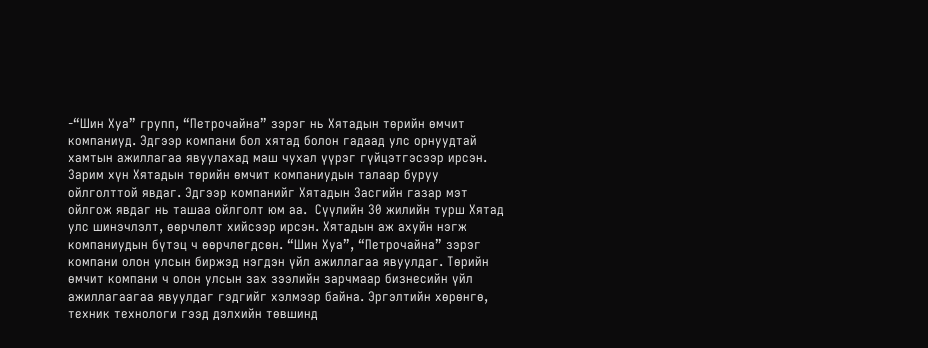-“Шин Хуа” групп, “Петрочайна” зэрэг нь Хятадын төрийн өмчит компаниуд. Эдгээр компани бол хятад болон гадаад улс орнуудтай хамтын ажиллагаа явуулахад маш чухал үүрэг гүйцэтгэсээр ирсэн. Зарим хүн Хятадын төрийн өмчит компаниудын талаар буруу ойлголттой явдаг. Эдгээр компанийг Хятадын Засгийн газар мэт ойлгож явдаг нь ташаа ойлголт юм аа.  Сүүлийн 30 жилийн турш Хятад улс шинэчлэлт, өөрчлөлт хийсээр ирсэн. Хятадын аж ахуйн нэгж компаниудын бүтэц ч өөрчлөгдсөн. “Шин Хуа”, “Петрочайна” зэрэг компани олон улсын биржэд нэгдэн үйл ажиллагаа явуулдаг. Төрийн өмчит компани ч олон улсын зах зээлийн зарчмаар бизнесийн үйл ажиллагаагаа явуулдаг гэдгийг хэлмээр байна. Эргэлтийн хөрөнгө, техник технологи гээд дэлхийн төвшинд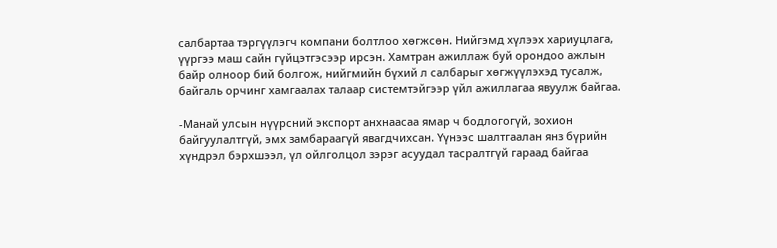салбартаа тэргүүлэгч компани болтлоо хөгжсөн. Нийгэмд хүлээх хариуцлага, үүргээ маш сайн гүйцэтгэсээр ирсэн. Хамтран ажиллаж буй орондоо ажлын байр олноор бий болгож, нийгмийн бүхий л салбарыг хөгжүүлэхэд тусалж, байгаль орчинг хамгаалах талаар системтэйгээр үйл ажиллагаа явуулж байгаа.

-Манай улсын нүүрсний экспорт анхнаасаа ямар ч бодлогогүй, зохион байгуулалтгүй, эмх замбараагүй явагдчихсан. Үүнээс шалтгаалан янз бүрийн хүндрэл бэрхшээл, үл ойлголцол зэрэг асуудал тасралтгүй гараад байгаа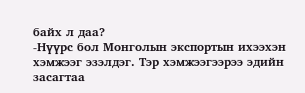байх л даа?
-Нүүрс бол Монголын экспортын ихээхэн хэмжээг эзэлдэг. Тэр хэмжээгээрээ эдийн засагтаа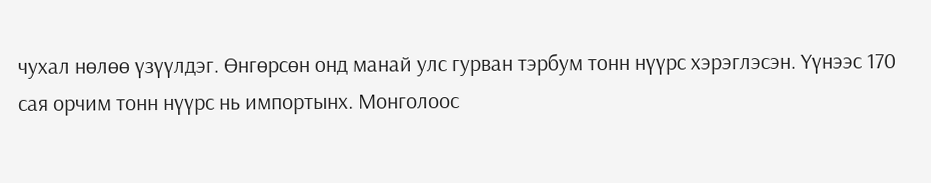чухал нөлөө үзүүлдэг. Өнгөрсөн онд манай улс гурван тэрбум тонн нүүрс хэрэглэсэн. Үүнээс 170 сая орчим тонн нүүрс нь импортынх. Монголоос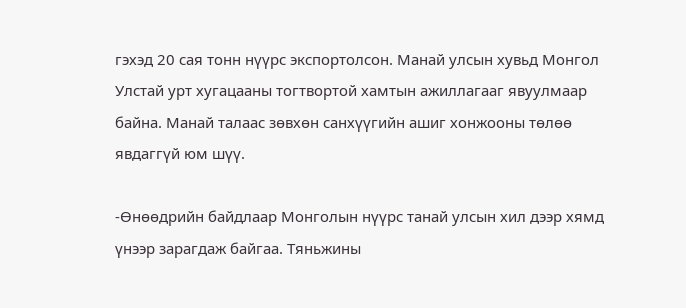гэхэд 20 сая тонн нүүрс экспортолсон. Манай улсын хувьд Монгол Улстай урт хугацааны тогтвортой хамтын ажиллагааг явуулмаар байна. Манай талаас зөвхөн санхүүгийн ашиг хонжооны төлөө явдаггүй юм шүү.

-Өнөөдрийн байдлаар Монголын нүүрс танай улсын хил дээр хямд  үнээр зарагдаж байгаа. Тяньжины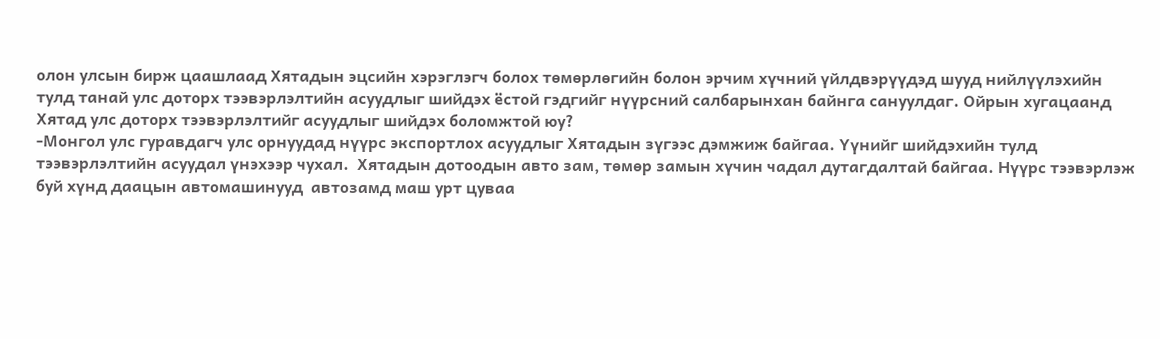олон улсын бирж цаашлаад Хятадын эцсийн хэрэглэгч болох төмөрлөгийн болон эрчим хүчний үйлдвэрүүдэд шууд нийлүүлэхийн тулд танай улс доторх тээвэрлэлтийн асуудлыг шийдэх ёстой гэдгийг нүүрсний салбарынхан байнга сануулдаг. Ойрын хугацаанд Хятад улс доторх тээвэрлэлтийг асуудлыг шийдэх боломжтой юу?
-Монгол улс гуравдагч улс орнуудад нүүрс экспортлох асуудлыг Хятадын зүгээс дэмжиж байгаа. Үүнийг шийдэхийн тулд тээвэрлэлтийн асуудал үнэхээр чухал.  Хятадын дотоодын авто зам, төмөр замын хүчин чадал дутагдалтай байгаа. Нүүрс тээвэрлэж буй хүнд даацын автомашинууд  автозамд маш урт цуваа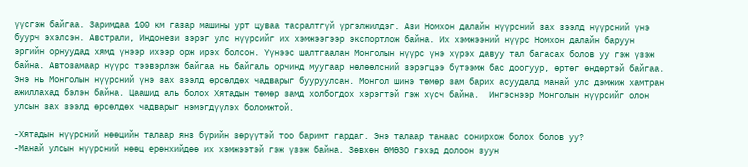үүсгэж байгаа. Заримдаа 100 км газар машины урт цуваа тасралтгүй үргэлжилдэг. Ази Номхон далайн нүүрсний зах зээлд нүүрсний үнэ буурч эхэлсэн. Австрали, Индонези зэрэг улс нүүрсийг их хэмжээгээр экспортлож байна. Их хэмжээний нүүрс Номхон далайн баруун эргийн орнуудад хямд үнээр ихээр орж ирэх болсон. Үүнээс шалтгаалан Монголын нүүрс үнэ хүрэх давуу тал багасах болов уу гэж үзэж байна. Автозамаар нүүрс тээвэрлэж байгаа нь байгаль орчинд муугаар нөлөөлсний зэрэгцээ бүтээмж бас доогуур, өртөг өндөртэй байгаа. Энэ нь Монголын нүүрсний үнэ зах зээлд өрсөлдөх чадварыг бууруулсан. Монгол шинэ төмөр зам барих асуудалд манай улс дэмжиж хамтран ажиллахад бэлэн байна. Цаашид аль болох Хятадын төмөр замд холбогдох хэрэгтэй гэж хүсч байна.  Ингэснээр Монголын нүүрсийг олон улсын зах зээлд өрсөлдөх чадварыг нэмэгдүүлэх боломжтой.

-Хятадын нүүрсний нөөцийн талаар янз бүрийн зөрүүтэй тоо баримт гардаг. Энэ талаар танаас сонирхож болох болов уу?
-Манай улсын нүүрсний нөөц ерөнхийдөө их хэмжээтэй гэж үзэж байна. Зөвхөн ӨМӨЗО гэхэд долоон зуун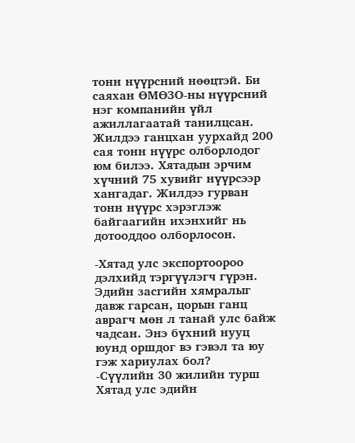тонн нүүрсний нөөцтэй. Би саяхан ӨМӨЗО-ны нүүрсний нэг компанийн үйл ажиллагаатай танилцсан. Жилдээ ганцхан уурхайд 200 сая тонн нүүрс олборлодог юм билээ. Хятадын эрчим хүчний 75 хувийг нүүрсээр хангадаг. Жилдээ гурван тонн нүүрс хэрэглэж байгаагийн ихэнхийг нь дотооддоо олборлосон.

-Хятад улс экспортоороо дэлхийд тэргүүлэгч гүрэн. Эдийн засгийн хямралыг давж гарсан, цорын ганц аврагч мөн л танай улс байж чадсан. Энэ бүхний нууц юунд оршдог вэ гэвэл та юу гэж хариулах бол?
-Сүүлийн 30 жилийн турш Хятад улс эдийн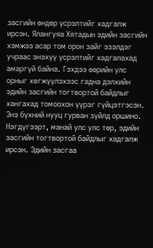засгийн өндөр үсрэлтийг хадгалж ирсэн. Ялангуяа Хятадын эдийн засгийн хэмжээ асар том орон зайг эзэлдэг учраас энэхүү үсрэлтийг хадгалахад амаргүй байна. Гэхдээ өөрийн улс орныг хөгжүүлэхээс гадна дэлхийн эдийн засгийн тогтвортой байдлыг хангахад томоохон үүрэг гүйцэтгэсэн. Энэ бүхний нууц гурван зүйлд оршино. Нэгдүгээрт, манай улс улс төр, эдийн засгийн тогтвортой байдлыг хадгалж ирсэн. Эдийн засгаа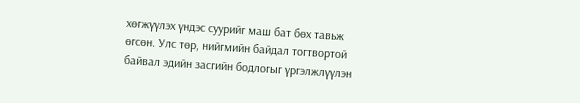хөгжүүлэх үндэс суурийг маш бат бөх тавьж өгсөн. Улс төр, нийгмийн байдал тогтвортой байвал эдийн засгийн бодлогыг үргэлжлүүлэн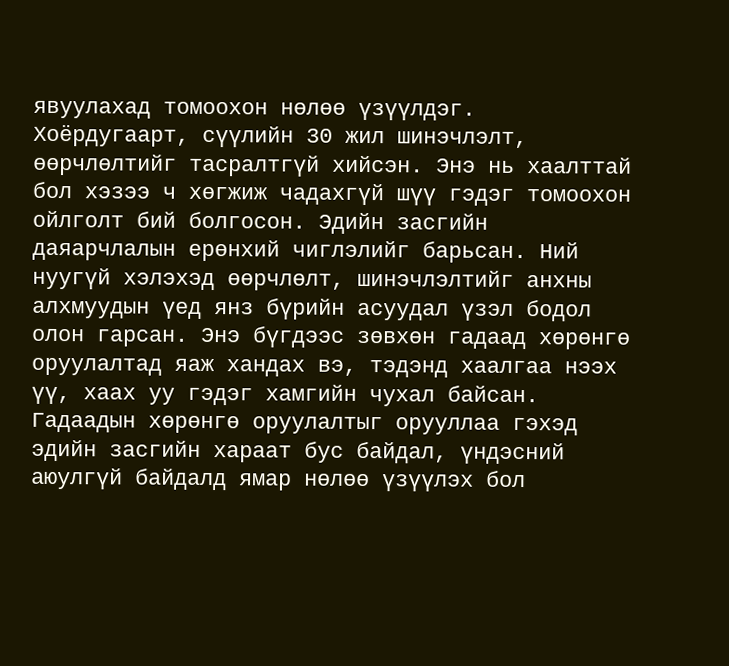явуулахад томоохон нөлөө үзүүлдэг. Хоёрдугаарт, сүүлийн 30 жил шинэчлэлт, өөрчлөлтийг тасралтгүй хийсэн. Энэ нь хаалттай бол хэзээ ч хөгжиж чадахгүй шүү гэдэг томоохон ойлголт бий болгосон. Эдийн засгийн даяарчлалын ерөнхий чиглэлийг барьсан. Ний нуугүй хэлэхэд өөрчлөлт, шинэчлэлтийг анхны алхмуудын үед янз бүрийн асуудал үзэл бодол олон гарсан. Энэ бүгдээс зөвхөн гадаад хөрөнгө оруулалтад яаж хандах вэ, тэдэнд хаалгаа нээх үү, хаах уу гэдэг хамгийн чухал байсан. Гадаадын хөрөнгө оруулалтыг орууллаа гэхэд эдийн засгийн хараат бус байдал, үндэсний аюулгүй байдалд ямар нөлөө үзүүлэх бол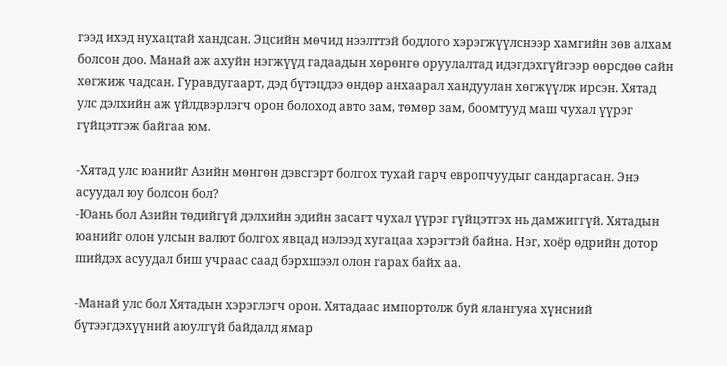гээд ихэд нухацтай хандсан. Эцсийн мөчид нээлттэй бодлого хэрэгжүүлснээр хамгийн зөв алхам болсон доо. Манай аж ахуйн нэгжүүд гадаадын хөрөнгө оруулалтад идэгдэхгүйгээр өөрсдөө сайн хөгжиж чадсан. Гуравдугаарт, дэд бүтэцдээ өндөр анхаарал хандуулан хөгжүүлж ирсэн. Хятад улс дэлхийн аж үйлдвэрлэгч орон болоход авто зам, төмөр зам, боомтууд маш чухал үүрэг гүйцэтгэж байгаа юм.

-Хятад улс юанийг Азийн мөнгөн дэвсгэрт болгох тухай гарч европчуудыг сандаргасан. Энэ асуудал юу болсон бол?
-Юань бол Азийн төдийгүй дэлхийн эдийн засагт чухал үүрэг гүйцэтгэх нь дамжиггүй. Хятадын юанийг олон улсын валют болгох явцад нэлээд хугацаа хэрэгтэй байна. Нэг, хоёр өдрийн дотор шийдэх асуудал биш учраас саад бэрхшээл олон гарах байх аа.

-Манай улс бол Хятадын хэрэглэгч орон. Хятадаас импортолж буй ялангуяа хүнсний бүтээгдэхүүний аюулгүй байдалд ямар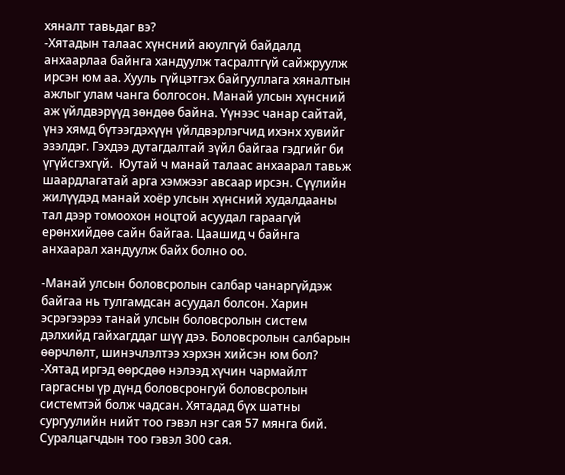хяналт тавьдаг вэ?
-Хятадын талаас хүнсний аюулгүй байдалд анхаарлаа байнга хандуулж тасралтгүй сайжруулж ирсэн юм аа. Хууль гүйцэтгэх байгууллага хяналтын ажлыг улам чанга болгосон. Манай улсын хүнсний аж үйлдвэрүүд зөндөө байна. Үүнээс чанар сайтай, үнэ хямд бүтээгдэхүүн үйлдвэрлэгчид ихэнх хувийг эзэлдэг. Гэхдээ дутагдалтай зүйл байгаа гэдгийг би үгүйсгэхгүй.  Юутай ч манай талаас анхаарал тавьж шаардлагатай арга хэмжээг авсаар ирсэн. Сүүлийн жилүүдэд манай хоёр улсын хүнсний худалдааны тал дээр томоохон ноцтой асуудал гараагүй ерөнхийдөө сайн байгаа. Цаашид ч байнга анхаарал хандуулж байх болно оо.

-Манай улсын боловсролын салбар чанаргүйдэж байгаа нь тулгамдсан асуудал болсон. Харин эсрэгээрээ танай улсын боловсролын систем дэлхийд гайхагддаг шүү дээ. Боловсролын салбарын өөрчлөлт, шинэчлэлтээ хэрхэн хийсэн юм бол?
-Хятад иргэд өөрсдөө нэлээд хүчин чармайлт гаргасны үр дүнд боловсронгуй боловсролын системтэй болж чадсан. Хятадад бүх шатны сургуулийн нийт тоо гэвэл нэг сая 57 мянга бий. Суралцагчдын тоо гэвэл 300 сая.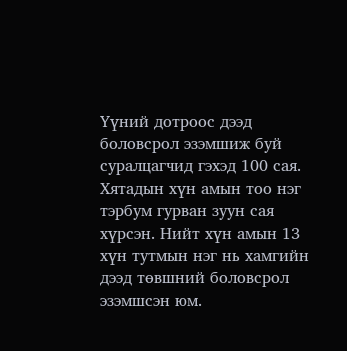Үүний дотроос дээд боловсрол эзэмшиж буй суралцагчид гэхэд 100 сая.  Хятадын хүн амын тоо нэг тэрбум гурван зуун сая хүрсэн. Нийт хүн амын 13 хүн тутмын нэг нь хамгийн дээд төвшний боловсрол эзэмшсэн юм.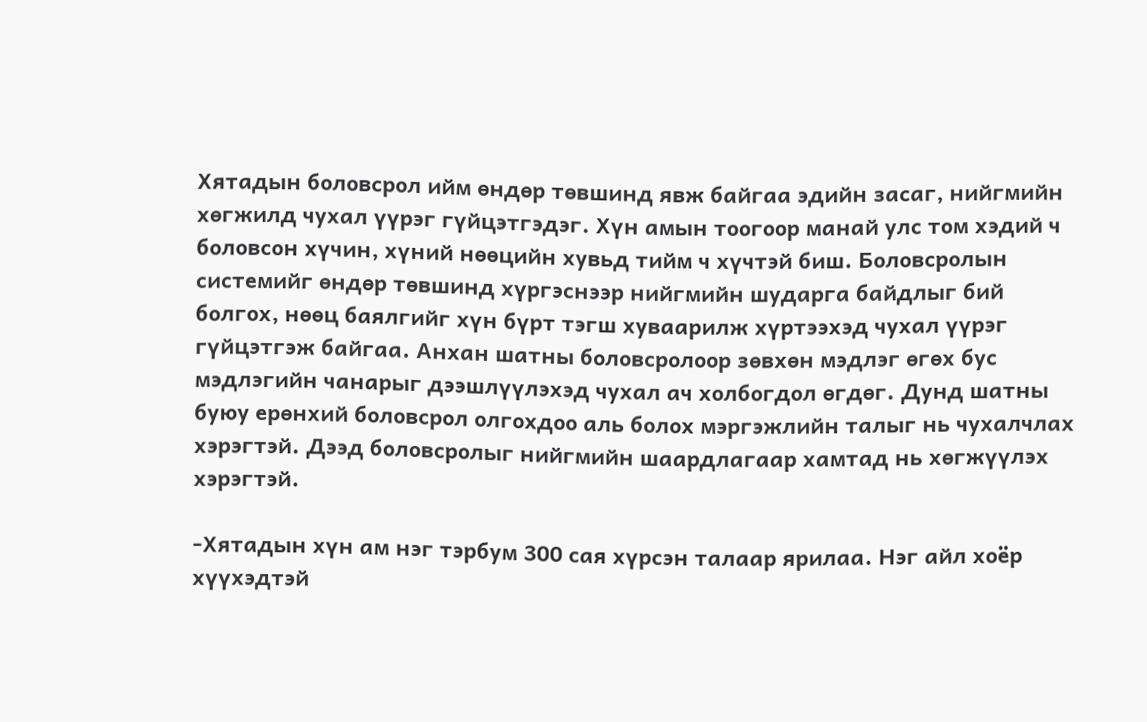Хятадын боловсрол ийм өндөр төвшинд явж байгаа эдийн засаг, нийгмийн хөгжилд чухал үүрэг гүйцэтгэдэг. Хүн амын тоогоор манай улс том хэдий ч боловсон хүчин, хүний нөөцийн хувьд тийм ч хүчтэй биш. Боловсролын системийг өндөр төвшинд хүргэснээр нийгмийн шударга байдлыг бий болгох, нөөц баялгийг хүн бүрт тэгш хуваарилж хүртээхэд чухал үүрэг гүйцэтгэж байгаа. Анхан шатны боловсролоор зөвхөн мэдлэг өгөх бус мэдлэгийн чанарыг дээшлүүлэхэд чухал ач холбогдол өгдөг. Дунд шатны буюу ерөнхий боловсрол олгохдоо аль болох мэргэжлийн талыг нь чухалчлах хэрэгтэй. Дээд боловсролыг нийгмийн шаардлагаар хамтад нь хөгжүүлэх хэрэгтэй.

-Хятадын хүн ам нэг тэрбум 300 сая хүрсэн талаар ярилаа. Нэг айл хоёр хүүхэдтэй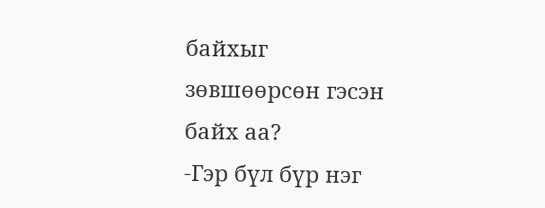байхыг зөвшөөрсөн гэсэн байх аа?
-Гэр бүл бүр нэг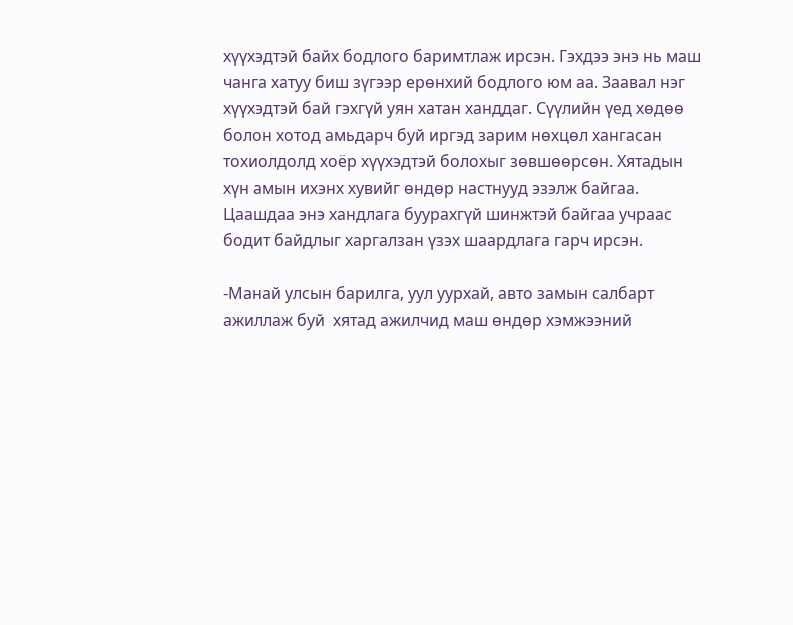хүүхэдтэй байх бодлого баримтлаж ирсэн. Гэхдээ энэ нь маш чанга хатуу биш зүгээр ерөнхий бодлого юм аа. Заавал нэг хүүхэдтэй бай гэхгүй уян хатан ханддаг. Сүүлийн үед хөдөө болон хотод амьдарч буй иргэд зарим нөхцөл хангасан тохиолдолд хоёр хүүхэдтэй болохыг зөвшөөрсөн. Хятадын хүн амын ихэнх хувийг өндөр настнууд эзэлж байгаа. Цаашдаа энэ хандлага буурахгүй шинжтэй байгаа учраас бодит байдлыг харгалзан үзэх шаардлага гарч ирсэн.

-Манай улсын барилга, уул уурхай, авто замын салбарт ажиллаж буй  хятад ажилчид маш өндөр хэмжээний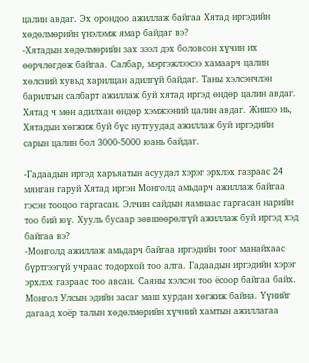цалин авдаг. Эх орондоо ажиллаж байгаа Хятад иргэдийн хөдөлмөрийн үнэлэмж ямар байдаг вэ?
-Хятадын хөдөлмөрийн зах зээл дэх боловсон хүчин их өөрчлөгдөж байгаа. Салбар, мэргэжлээсээ хамаарч цалин хөлсний хувьд харилцан адилгүй байдаг. Таны хэлсэнчлэн барилгын салбарт ажиллаж буй хятад иргэд өндөр цалин авдаг. Хятад ч мөн адилхан өндөр хэмжээний цалин авдаг. Жишээ нь, Хятадын хөгжиж буй бүс нутгуудад ажиллаж буй иргэдийн сарын цалин бол 3000-5000 юань байдаг.

-Гадаадын иргэд харъяатын асуудал хэрэг эрхлэх газраас 24 мянган гаруй Хятад иргэн Монголд амьдарч ажиллаж байгаа гэсэн тооцоо гаргасан. Элчин сайдын яамнаас гаргасан нарийн тоо бий юү. Хууль бусаар зөвшөөрөлгүй ажиллаж буй иргэд хэд байгаа вэ?
-Монголд ажиллаж амьдарч байгаа иргэдийн тоог манайхаас бүртгээгүй учраас тодорхой тоо алга. Гадаадын иргэдийн хэрэг эрхлэх газраас тоо авсан. Саяны хэлсэн тоо ёсоор байгаа байх. Монгол Улсын эдийн засаг маш хурдан хөгжиж байна. Үүнийг дагаад хоёр талын хөдөлмөрийн хүчний хамтын ажиллагаа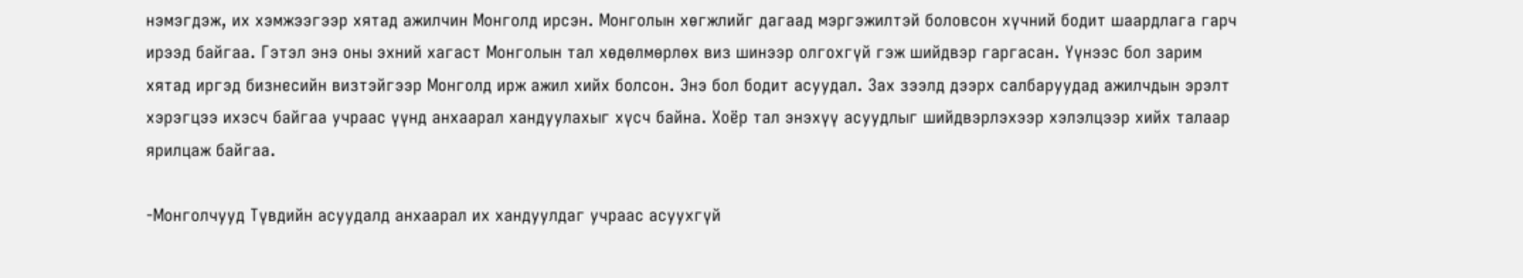нэмэгдэж, их хэмжээгээр хятад ажилчин Монголд ирсэн. Монголын хөгжлийг дагаад мэргэжилтэй боловсон хүчний бодит шаардлага гарч ирээд байгаа. Гэтэл энэ оны эхний хагаст Монголын тал хөдөлмөрлөх виз шинээр олгохгүй гэж шийдвэр гаргасан. Үүнээс бол зарим хятад иргэд бизнесийн визтэйгээр Монголд ирж ажил хийх болсон. Энэ бол бодит асуудал. Зах зээлд дээрх салбаруудад ажилчдын эрэлт хэрэгцээ ихэсч байгаа учраас үүнд анхаарал хандуулахыг хүсч байна. Хоёр тал энэхүү асуудлыг шийдвэрлэхээр хэлэлцээр хийх талаар ярилцаж байгаа.

-Монголчууд Түвдийн асуудалд анхаарал их хандуулдаг учраас асуухгүй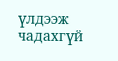үлдээж чадахгүй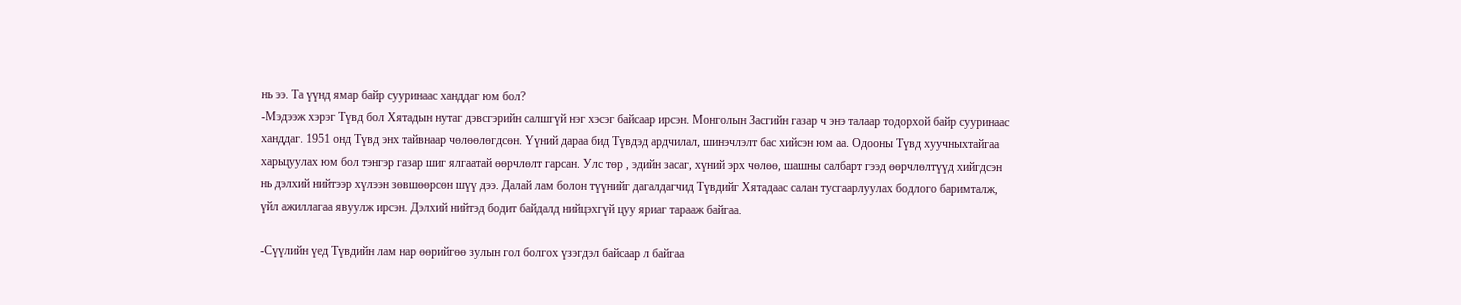нь ээ. Та үүнд ямар байр сууринаас ханддаг юм бол?
-Мэдээж хэрэг Түвд бол Хятадын нутаг дэвсгэрийн салшгүй нэг хэсэг байсаар ирсэн. Монголын Засгийн газар ч энэ талаар тодорхой байр сууринаас ханддаг. 1951 онд Түвд энх тайвнаар чөлөөлөгдсөн. Үүний дараа бид Түвдэд ардчилал, шинэчлэлт бас хийсэн юм аа. Одооны Түвд хуучныхтайгаа харьцуулах юм бол тэнгэр газар шиг ялгаатай өөрчлөлт гарсан. Улс төр , эдийн засаг, хүний эрх чөлөө, шашны салбарт гээд өөрчлөлтүүд хийгдсэн нь дэлхий нийтээр хүлээн зөвшөөрсөн шүү дээ. Далай лам болон түүнийг дагалдагчид Түвдийг Хятадаас салан тусгаарлуулах бодлого баримталж, үйл ажиллагаа явуулж ирсэн. Дэлхий нийтэд бодит байдалд нийцэхгүй цуу яриаг тарааж байгаа.

-Сүүлийн үед Түвдийн лам нар өөрийгөө зулын гол болгох үзэгдэл байсаар л байгаа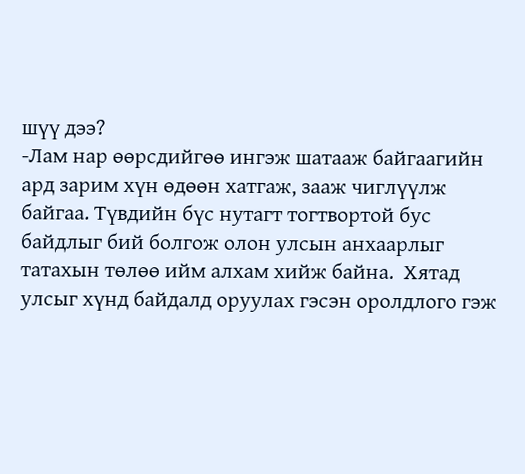шүү дээ?
-Лам нар өөрсдийгөө ингэж шатааж байгаагийн ард зарим хүн өдөөн хатгаж, зааж чиглүүлж байгаа. Түвдийн бүс нутагт тогтвортой бус байдлыг бий болгож олон улсын анхаарлыг татахын төлөө ийм алхам хийж байна.  Хятад улсыг хүнд байдалд оруулах гэсэн оролдлого гэж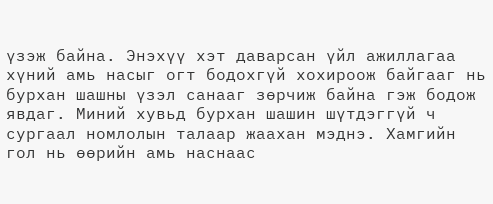үзэж байна. Энэхүү хэт даварсан үйл ажиллагаа хүний амь насыг огт бодохгүй хохироож байгааг нь бурхан шашны үзэл санааг зөрчиж байна гэж бодож явдаг. Миний хувьд бурхан шашин шүтдэггүй ч сургаал номлолын талаар жаахан мэднэ. Хамгийн гол нь өөрийн амь наснаас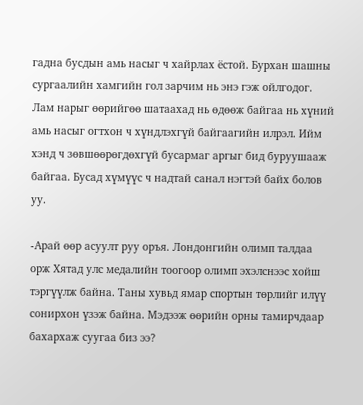гадна бусдын амь насыг ч хайрлах ёстой. Бурхан шашны сургаалийн хамгийн гол зарчим нь энэ гэж ойлгодог. Лам нарыг өөрийгөө шатаахад нь өдөөж байгаа нь хүний амь насыг огтхон ч хүндлэхгүй байгаагийн илрэл. Ийм хэнд ч зөвшөөрөгдөхгүй бусармаг аргыг бид буруушааж байгаа. Бусад хүмүүс ч надтай санал нэгтэй байх болов уу.

-Арай өөр асуулт руу оръя. Лондонгийн олимп талдаа орж Хятад улс медалийн тоогоор олимп эхэлснээс хойш тэргүүлж байна. Таны хувьд ямар спортын төрлийг илүү сонирхон үзэж байна. Мэдээж өөрийн орны тамирчдаар бахархаж суугаа биз ээ?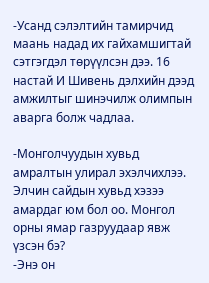-Усанд сэлэлтийн тамирчид маань надад их гайхамшигтай сэтгэгдэл төрүүлсэн дээ. 16 настай И Шивень дэлхийн дээд амжилтыг шинэчилж олимпын аварга болж чадлаа.

-Монголчуудын хувьд амралтын улирал эхэлчихлээ. Элчин сайдын хувьд хэзээ амардаг юм бол оо. Монгол орны ямар газруудаар явж үзсэн бэ?
-Энэ он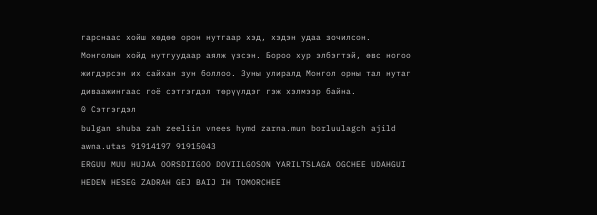гарснаас хойш хөдөө орон нутгаар хэд, хэдэн удаа зочилсон. Монголын хойд нутгуудаар аялж үзсэн. Бороо хур элбэгтэй, өвс ногоо жигдэрсэн их сайхан зун боллоо. Зуны улиралд Монгол орны тал нутаг диваажингаас гоё сэтгэгдэл төрүүлдэг гэж хэлмээр байна.
0 Сэтгэгдэл
bulgan shuba zah zeeliin vnees hymd zarna.mun borluulagch ajild awna.utas 91914197 91915043
ERGUU MUU HUJAA OORSDIIGOO DOVIILGOSON YARILTSLAGA OGCHEE UDAHGUI HEDEN HESEG ZADRAH GEJ BAIJ IH TOMORCHEE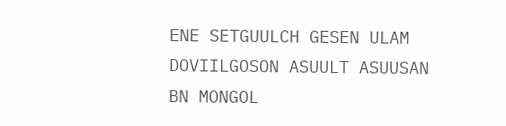ENE SETGUULCH GESEN ULAM DOVIILGOSON ASUULT ASUUSAN BN MONGOL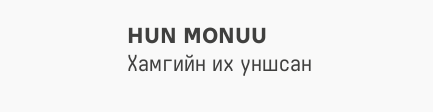HUN MONUU
Хамгийн их уншсан